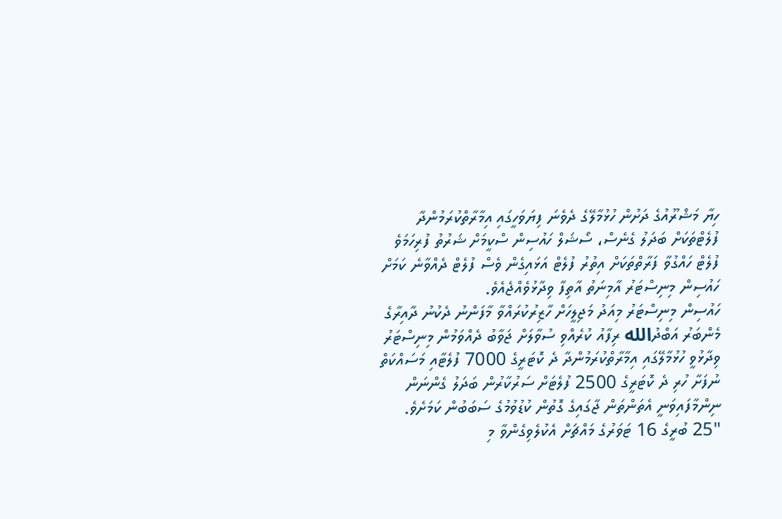ހިޔާ މަޝްރޫއުގެ ދަށުން ހުޅުމާލޭގެ ދެވެނަ ފިޔަވަހީގައި އިމާރާތްކުރަމުންދާ ފުލެޓްތަކަށް ބަދަލު ގެނެސް، ސޯޝަލް ހައުސިން ސްކީމަށް ޝަރުތު ފުރިހަމަވެ ފުލެޓް ހައްގުވާ ފަރާތްތަކަށް އިތުރު ފުލެޓް އަޅައިގެން ވެސް ފުލެޓް ދެއްވާނެ ކަމަށް ހައުސިން މިނިސްޓަރު އާމިނަތު އާތިފާ ވިދާޅުވެއްޖެއެވެ.
ހައުސިން މިނިސްޓަރު މިއަދު މަޖިލީހަށް ހާޒިރުކުރައްވާ މާފަންނު ދެކުނު ދާއިރާގެ މެންބަރު އަބްދުالله ރިފާއު ކުރެއްވި ސުވާލަށް ޖަވާބު ދެއްވަމުން މިނިސްޓަރު ވިދާޅުވީ ހުޅުމާލޭގައި އިމާރާތްކުރަމުންދާ ދެ ކޮޓަރީގެ 7000 ފުލެޓާއި މަސައްކަތް ނުފަށާ ހުރި ދެ ކޮޓަރީގެ 2500 ފުލެޓަށް ސަރުކާރުން ބަދަލު ގެންނަން ނިންމާފައިވަނީ އެތަންތަން ޖާގައިގެ ގޮތުން ކުޑުވުމުގެ ސަބަބުން ކަމަށެވެ.
"25 ބުރީގެ 16 ޓަވަރުގެ މައްޗަށް އެކުލެވިގެންވާ މި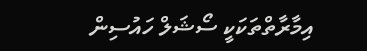އިމާރާތްތަކަކީ ސޯޝަލް ހައުސިން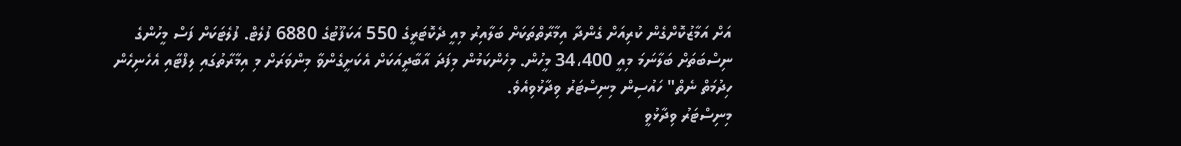އަށް އަމާޒުކޮށްގެން ކުރިއަށް ގެންދާ އިމާރާތްތަކަށް ބަލާއިރު މިއީ ދެކޮޓަރީގެ 550 އަކަފޫޓުގެ 6880 ފުލެޓް. ފުލެޓަކަށް ފަސް މީހުންގެ ނިސްބަތަށް ބަލާނަމަ މިއީ 34،400 މީހުން. މިހެންކަމުން މިފަދަ އާބާދީއަކަށް އެކަށީގެންވާ މިންވަރަށް މި އިމާރާތުގައި ލިފްޓާއި އެހެނިހެން ހިދުމަތް ނެތް" ހައުސިން މިނިސްޓަރު ވިދާޅުވިއެވެ.
މިނިސްޓަރު ވިދާޅުވީ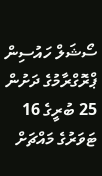ސޯޝަލް ހައުސިން ޕްރޮގްރާމުގެ ދަށުން 25 ބުރީގެ 16 ޓަވަރުގެ މައްޗަށް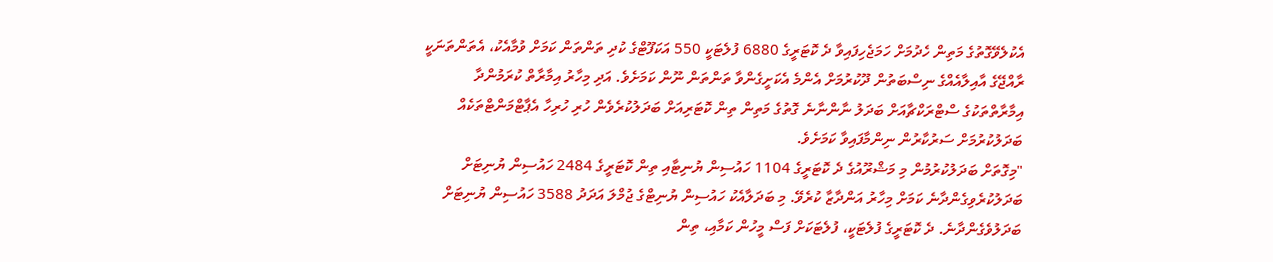އެކުލެވޭގޮތުގެ މަތިން ހެދުމަށް ހަމަޖެހިފައިވާ ދެ ކޮޓަރީގެ 6880 ފުލެޓަކީ 550 އަކަފޫޓްގެ ކުދި ތަންތަން ކަމަށް ވުމާއެކު، އެތަންތަނަކީ ރާއްޖޭގެ އާއިލާއެއްގެ ނިސްބަތުން ދޫކުރުމަށް އެންމެ އެކަށީގެންވާ ތަންތަން ނޫން ކަމަށެވެ. އަދި މިހާރު އިމާރާތް ކުރަމުންދާ އިމާރާތްތަކުގެ ސްޓްރަކްޗާއަށް ބަދަލު ނާންނާނެ ގޮތުގެ މަތިން ތިން ކޮޓަރިއަށް ބަދަލުކުރެވެން ހުރި ހުރިހާ އެޕާޓްމަންޓްތަކެއް ބަދަލުކުރުމަށް ސަރުކާރުން ނިންމާފައިވާ ކަމަށެވެ.
"މިގޮތަށް ބަދަލުކުރުމުން މި މަޝްރޫއުގެ ދެ ކޮޓަރީގެ 1104 ހައުސިން ޔުނިޓާއި ތިން ކޮޓަރީގެ 2484 ހައުސިން ޔުނިޓަށް ބަދަލުކުރެވިގެންދާނެ ކަމަށް މިހާރު އަންދާޒާ ކުރެވޭ. މި ބަދަލާއެކު ހައުސިން ޔުނިޓްގެ ޖުމްލަ އަދަދު 3588 ހައުސިން ޔުނިޓަށް ބަދަލުވެގެންދާނެ. ދެ ކޮޓަރީގެ ފުލެޓަކީ، ފުލެޓަކަށް ފަސް މީހުން ކަމާއި، ތިން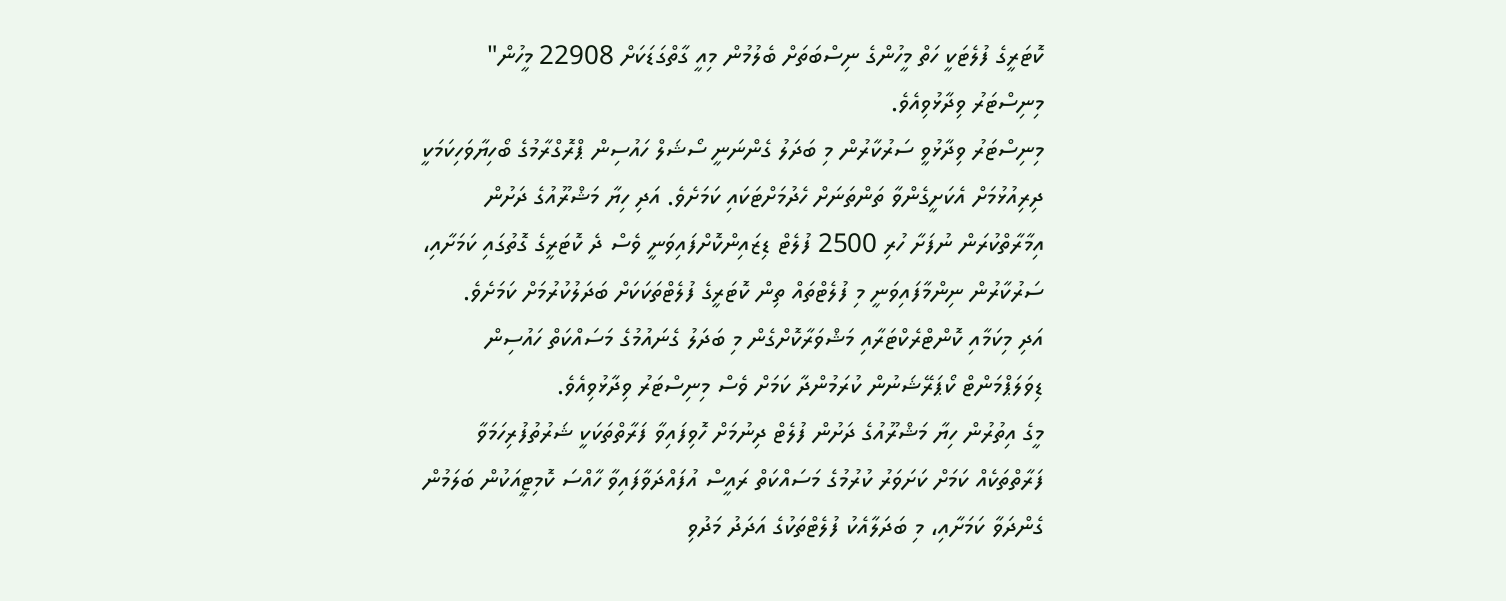ކޮޓަރީގެ ފުލެޓަކީ ހަތް މީހުންގެ ނިސްބަތަށް ބެލުމުން މިއީ ގާތްގަޑަކަށް 22908 މީހުން" މިނިސްޓަރު ވިދާޅުވިއެވެ.
މިނިސްޓަރު ވިދާޅުވީ ސަރުކާރުން މި ބަދަލު ގެންނަނީ ސޯޝަލް ހައުސިން ޕްރޮގްރާމުގެ ބޯހިޔާވަހިކަމަކީ ދިރިއުޅުމަށް އެކަށީގެންވާ ތަންތަނަށް ހެދުމަށްޓަކައި ކަމަށެވެ. އަދި ހިޔާ މަޝްރޫއުގެ ދަށުން އިމާރާތްކުރަން ނުފަށާ ހުރި 2500 ފުލެޓް ޑިޒައިންކޮށްފައިވަނީ ވެސް ދެ ކޮޓަރީގެ ގޮތުގައި ކަމަށާއި، ސަރުކާރުން ނިންމާފައިވަނީ މި ފުލެޓްތައް ތިން ކޮޓަރީގެ ފުލެޓްތަކަކަށް ބަދަލުކުރުމަށް ކަމަށެވެ.
އަދި މިކަމާއި ކޮންޓްރެކްޓަރާއި މަޝްވަރާކޮށްގެން މި ބަދަލު ގެނައުމުގެ މަސައްކަތް ހައުސިން ޑިވަލަޕްމަންޓް ކޯޕަރޭޝަނުން ކުރަމުންދާ ކަމަށް ވެސް މިނިސްޓަރު ވިދާޅުވިއެވެ.
މީގެ އިތުރުން ހިޔާ މަޝްރޫއުގެ ދަށުން ފުލެޓް ދިނުމަށް ހޮވިފައިވާ ފަރާތްތަކަކީ ޝަރުތުފުރިހަމަވާ ފަރާތްތަކެއް ކަމަށް ކަށަވަރު ކުރުމުގެ މަސައްކަތް ރައީސް އުފައްދަވާފައިވާ ހާއްސަ ކޮމިޓީއަކުން ބަލަމުން ގެންދަވާ ކަމަށާއި، މި ބަދަލާއެކު ފުލެޓްތަކުގެ އަދަދު މަދުވި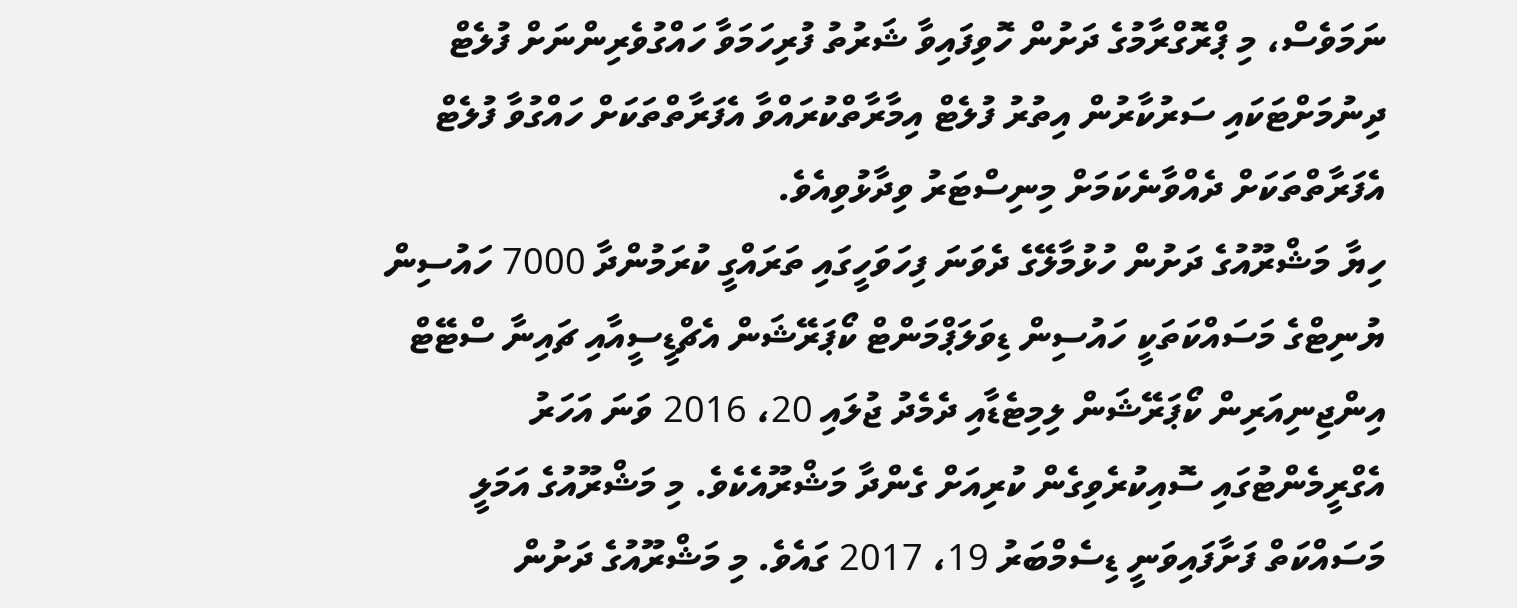ނަމަވެސް، މި ޕްރޮގްރާމުގެ ދަށުން ހޮވިފައިވާ ޝަރުތު ފުރިހަމަވާ ހައްގުވެރިންނަށް ފުލެޓް ދިނުމަށްޓަކައި ސަރުކާރުން އިތުރު ފުލެޓް އިމާރާތްކުރައްވާ އެފަރާތްތަކަށް ހައްގުވާ ފުލެޓް އެފަރާތްތަކަށް ދެއްވާނެކަމަށް މިނިސްޓަރު ވިދާޅުވިއެވެ.
ހިޔާ މަޝްރޫއުގެ ދަށުން ހުޅުމާލޭގެ ދެވަނަ ފިހަވަހީގައި ތަރައްގީ ކުރަމުންދާ 7000 ހައުސިން ޔުނިޓްގެ މަސައްކަތަކީ ހައުސިން ޑިވަލަޕްމަންޓް ކޯޕަރޭޝަން އެޗްޑީސީއާއި ޗައިނާ ސްޓޭޓް އިންޖިނިއަރިން ކޯޕަރޭޝަން ލިމިޓެޑާއި ދެމެދު ޖުލައި 20، 2016 ވަނަ އަހަރު އެގްރީމެންޓުގައި ސޮއިކުރެވިގެން ކުރިއަށް ގެންދާ މަޝްރޫއެކެވެ. މި މަޝްރޫއުގެ އަމަލީ މަސައްކަތް ފަށާފައިވަނީ ޑިސެމްބަރު 19، 2017 ގައެވެ. މި މަޝްރޫއުގެ ދަށުން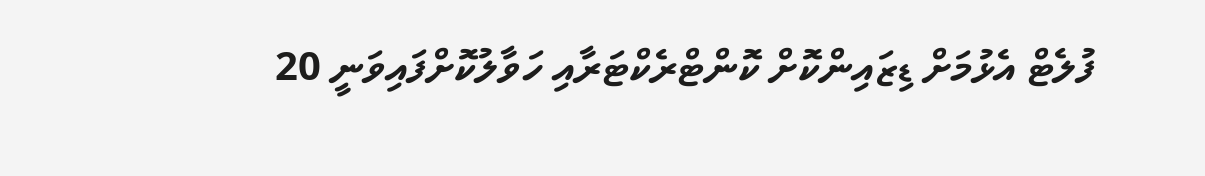ފުލެޓް އެޅުމަށް ޑިޒައިންކޮށް ކޮންޓްރެކްޓަރާއި ހަވާލުކޮށްފައިވަނީ 20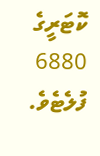ކޮޓަރީގެ 6880 ފުލެޓެވެ.